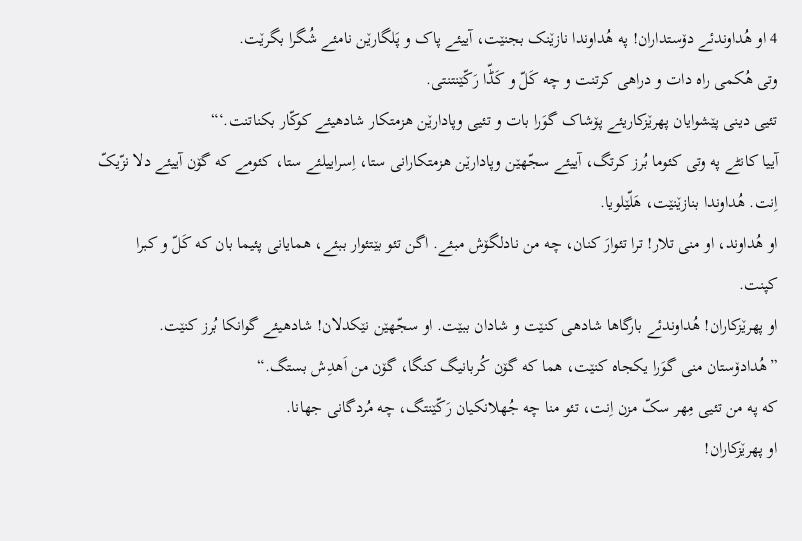4 او هُداوندئے دۆستداران! په هُداوندا نازێنک بجنێت، آییئے پاک و پَلگارێن نامئے شُگرا بگرێت.
وتی هُکمی راه دات و دراهی کرتنت و چه کَلّ و کَڈّا رَکّێنتنتی.
تئیی دینی پێشوایان پهرێزکاریئے پۆشاک گوَرا بات و تئیی وپادارێن هزمتکار شادهیئے کوکّار بکناتنت.‘“
آییا کانٹے په وتی کئوما بُرز کرتگ، آییئے سجّهێن وپادارێن هزمتکارانی ستا، اِسراییلئے ستا، کئومے که گۆن آییئے دلا نزّیکّ اِنت. هُداوندا بنازێنێت، هَلّێلویا.
او هُداوند، او منی تلار! ترا تئوارَ کنان، چه من نادلگۆش مبئے. اگن تئو بێتئوار ببئے، همایانی پئیما بان که کَلّ و کبرا کپنت.
او پهرێزکاران! هُداوندئے بارگاها شادهی کنێت و شادان ببێت. او سجّهێن نێکدلان! شادهیئے گوانکا بُرز کنێت.
”هُدادۆستان منی گوَرا یکجاه کنێت، هما که گۆن کُربانیگ کنگا، گۆن من اَهدِش بستگ.“
که په من تئیی مِهر سکّ مزن اِنت، تئو منا چه جُهلانکیان رَکّێنتگ، چه مُردگانی جهانا.
او پهرێزکاران!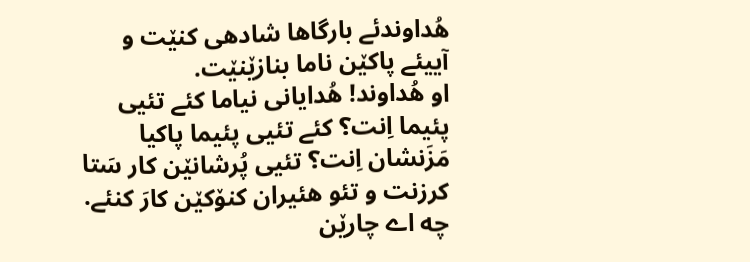هُداوندئے بارگاها شادهی کنێت و آییئے پاکێن ناما بنازێنێت.
او هُداوند! هُدایانی نیاما کئے تئیی پئیما اِنت؟ کئے تئیی پئیما پاکیا مَزَنشان اِنت؟ تئیی پُرشانێن کار سَتا کرزنت و تئو هئیران کنۆکێن کارَ کنئے.
چه اے چارێن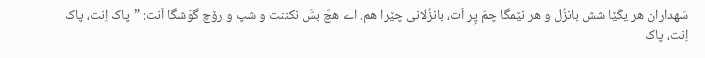سَهداران هر یکّێا شش بانزُل و هر نێمگا چمّ پِر اَت، بانزُلانی چێرا هم. اے هچّ بسَّ نکننت و شپ و رۆچ گوَشگا اَنت: ”پاک اِنت، پاک اِنت، پاک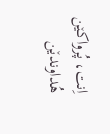اِنت، پُرواکێن هُداوندێن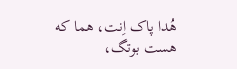هُدا پاک اِنت، هما که هست بوتگ،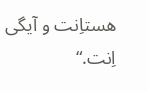هستاِنت و آیگی اِنت.“